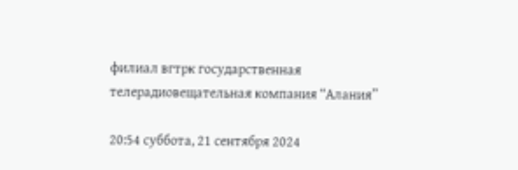филиал вгтрк государственная телерадиовещательная компания “Алания”

20:54 суббота, 21 сентября 2024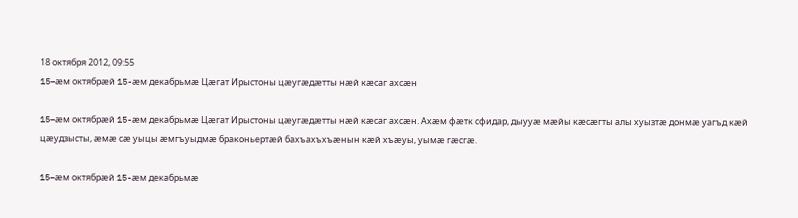18 октября 2012, 09:55
15–æм октябрæй 15-æм декабрьмæ Цæгат Ирыстоны цæугæдæтты нæй кæсаг ахсæн

15–æм октябрæй 15-æм декабрьмæ Цæгат Ирыстоны цæугæдæтты нæй кæсаг ахсæн. Ахæм фæтк сфидар, дыууæ мæйы кæсæгты алы хуызтæ донмæ уагъд кæй цæудзысты, æмæ сæ уыцы æмгъуыдмæ браконьертæй бахъахъхъæнын кæй хъæуы, уымæ гæсгæ.

15–æм октябрæй 15-æм декабрьмæ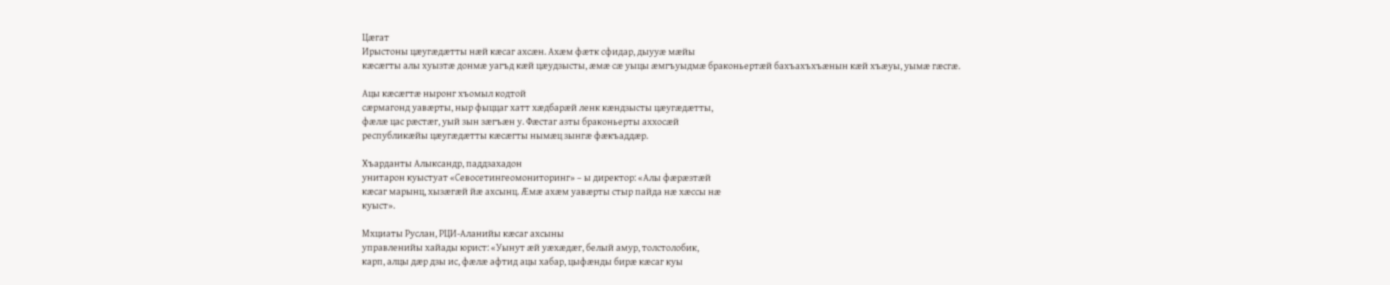Цæгат
Ирыстоны цæугæдæтты нæй кæсаг ахсæн. Ахæм фæтк сфидар, дыууæ мæйы
кæсæгты алы хуызтæ донмæ уагъд кæй цæудзысты, æмæ сæ уыцы æмгъуыдмæ браконьертæй бахъахъхъæнын кæй хъæуы, уымæ гæсгæ.

Ацы кæсæгтæ ныронг хъомыл кодтой
сæрмагонд уавæрты, ныр фыццаг хатт хæдбарæй ленк кæндзысты цæугæдæтты,
фæлæ цас рæстæг, уый зын зæгъæн у. Фæстаг азты браконьерты аххосæй
республикæйы цæугæдæтты кæсæгты нымæц зынгæ фæкъаддæр.

Хъарданты Алыксандр, паддзахадон
унитарон куыстуат «Севосетингеомониторинг» – ы директор: «Алы фæрæзтæй
кæсаг марынц, хызæгæй йæ ахсынц. Æмæ ахæм уавæрты стыр пайда нæ хæссы нæ
куыст».

Мхциаты Руслан, РЦИ-Аланийы кæсаг ахсыны
управленийы хайады юрист: «Уынут æй уæхæдæг, белый амур, толстолобик,
карп, алцы дæр дзы ис, фæлæ афтид ацы хабар, цыфæнды бирæ кæсаг куы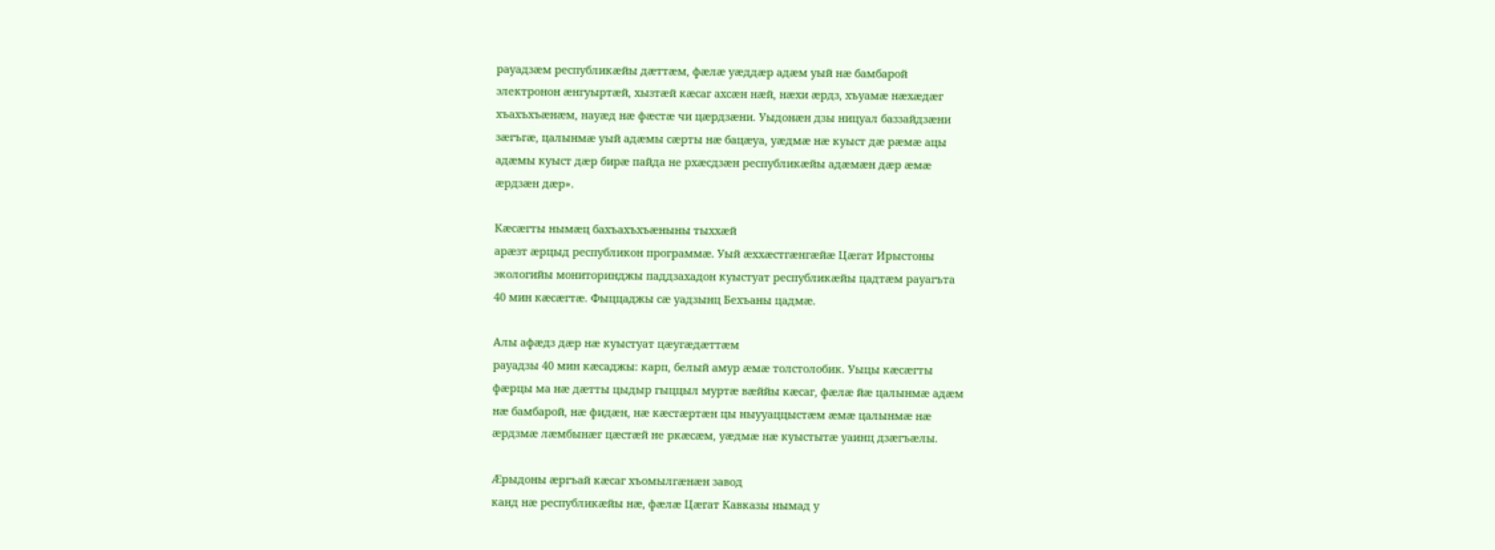рауадзæм республикæйы дæттæм, фæлæ уæддæр адæм уый нæ бамбарой
электронон æнгуыртæй, хызтæй кæсаг ахсæн нæй, нæхи æрдз, хъуамæ нæхæдæг
хъахъхъæнæм, науæд нæ фæстæ чи цæрдзæни. Уыдонæн дзы ницуал баззайдзæни
зæгъгæ, цалынмæ уый адæмы сæрты нæ бацæуа, уæдмæ нæ куыст дæ рæмæ ацы
адæмы куыст дæр бирæ пайда не рхæсдзæн республикæйы адæмæн дæр æмæ
æрдзæн дæр».

Кæсæгты нымæц бахъахъхъæныны тыххæй
арæзт æрцыд республикон программæ. Уый æххæстгæнгæйæ Цæгат Ирыстоны
экологийы мониторинджы паддзахадон куыстуат республикæйы цадтæм рауагъта
40 мин кæсæгтæ. Фыццаджы сæ уадзынц Бехъаны цадмæ.

Алы афæдз дæр нæ куыстуат цæугæдæттæм
рауадзы 40 мин кæсаджы: карп, белый амур æмæ толстолобик. Уыцы кæсæгты
фæрцы ма нæ дæтты цыдыр гыццыл муртæ вæййы кæсаг, фæлæ йæ цалынмæ адæм
нæ бамбарой, нæ фидæн, нæ кæстæртæн цы ныууаццыстæм æмæ цалынмæ нæ
æрдзмæ лæмбынæг цæстæй не ркæсæм, уæдмæ нæ куыстытæ уаинц дзæгъæлы.

Æрыдоны æргъай кæсаг хъомылгæнæн завод
канд нæ республикæйы нæ, фæлæ Цæгат Кавказы нымад у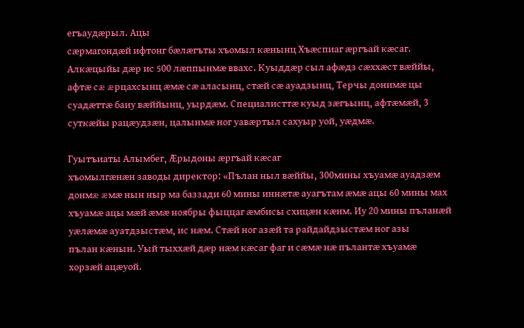егъаудæрыл. Ацы
сæрмагондæй ифтонг бæлæгъты хъомыл кæнынц Хъæспиаг æргъай кæсаг.
Алкæцыйы дæр ис 500 лæппынмæ ввахс. Куыддæр сыл афæдз сæххæст вæййы,
афтæ сæ æрцахсынц æмæ сæ аласынц, стæй сæ ауадзынц, Терчы донимæ цы
суадæттæ баиу вæййынц, уырдæм. Специалисттæ куыд зæгъынц, афтæмæй, 3
суткæйы рацæудзæн, цалынмæ ног уавæртыл сахуыр уой, уæдмæ.

Гуытъиаты Алымбег, Æрыдоны æргъай кæсаг
хъомылгæнæн заводы директор: «Пълан ныл вæййы, 300мины хъуамæ ауадзæм
донмæ æмæ нын ныр ма баззади 60 мины иннæтæ ауагътам æмæ ацы 60 мины мах
хъуамæ ацы мæй æмæ ноябры фыццаг æмбисы схицæн кæнм. Иу 20 мины пъланæй
уæлæмæ ауатдзыстæм, ис нæм. Стæй ног азæй та райдайдзыстæм ног азы
пълан кæнын. Уый тыххæй дæр нæм кæсаг фаг и сæмæ нæ пълантæ хъуамæ
хорзæй ацæуой.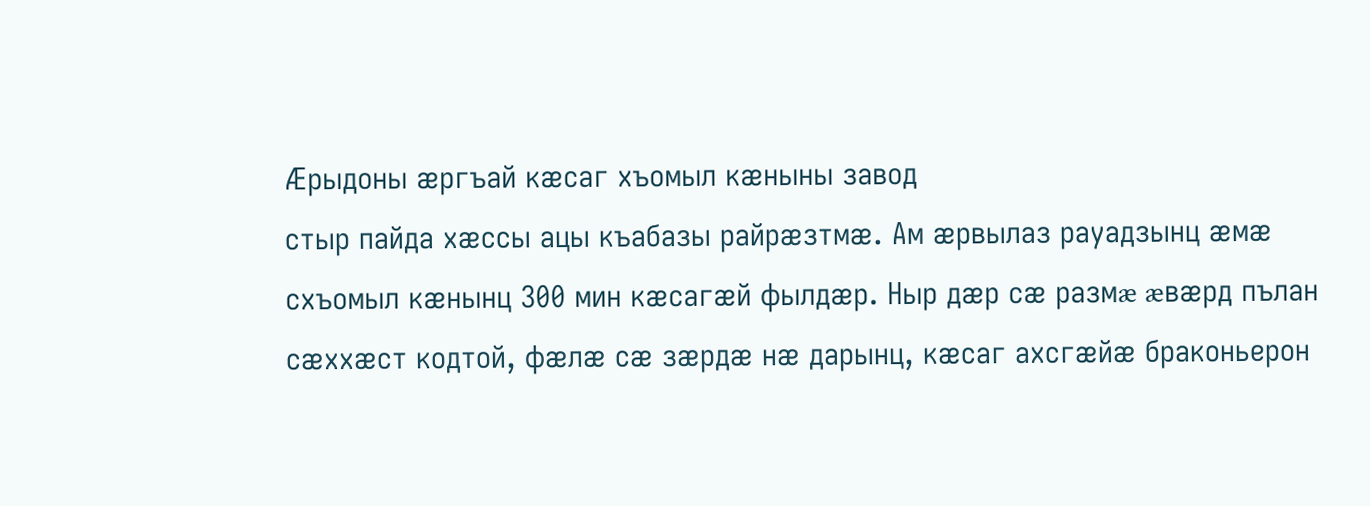Æрыдоны æргъай кæсаг хъомыл кæныны завод
стыр пайда хæссы ацы къабазы райрæзтмæ. Ам æрвылаз рауадзынц æмæ
схъомыл кæнынц 300 мин кæсагæй фылдæр. Ныр дæр сæ размæ æвæрд пълан
сæххæст кодтой, фæлæ сæ зæрдæ нæ дарынц, кæсаг ахсгæйæ браконьерон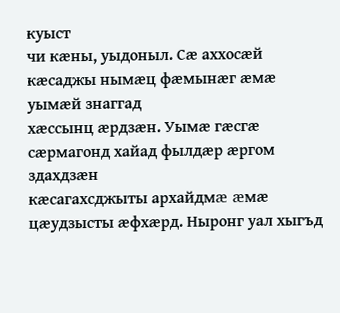куыст
чи кæны, уыдоныл. Сæ аххосæй кæсаджы нымæц фæмынæг æмæ уымæй знаггад
хæссынц æрдзæн. Уымæ гæсгæ сæрмагонд хайад фылдæр æргом здахдзæн
кæсагахсджыты архайдмæ æмæ цæудзысты æфхæрд. Ныронг уал хыгъд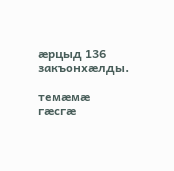æрцыд 136
закъонхæлды.

темæмæ гæсгæ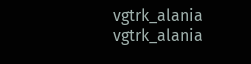vgtrk_alania
vgtrk_alania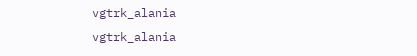vgtrk_alania
vgtrk_alania